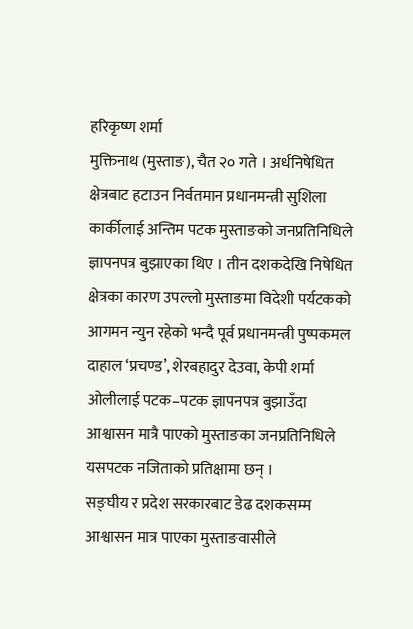हरिकृष्ण शर्मा
मुक्तिनाथ (मुस्ताङ), चैत २० गते । अर्धनिषेधित क्षेत्रबाट हटाउन निर्वतमान प्रधानमन्त्री सुशिला कार्कीलाई अन्तिम पटक मुस्ताङको जनप्रतिनिधिले ज्ञापनपत्र बुझाएका थिए । तीन दशकदेखि निषेधित क्षेत्रका कारण उपल्लो मुस्ताङमा विदेशी पर्यटकको आगमन न्युन रहेको भन्दै पूर्व प्रधानमन्त्री पुष्पकमल दाहाल ‘प्रचण्ड’, शेरबहादुर देउवा, केपी शर्मा ओलीलाई पटक–पटक ज्ञापनपत्र बुझाउँदा आश्वासन मात्रै पाएको मुस्ताङका जनप्रतिनिधिले यसपटक नजिताको प्रतिक्षामा छन् ।
सङ्घीय र प्रदेश सरकारबाट डेढ दशकसम्म आश्वासन मात्र पाएका मुस्ताङवासीले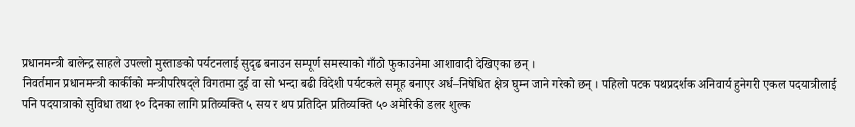प्रधानमन्त्री बालेन्द्र साहले उपल्लो मुस्ताङको पर्यटनलाई सुदृढ बनाउन सम्पूर्ण समस्याको गाँठो फुकाउनेमा आशावादी देखिएका छन् ।
निवर्तमान प्रधानमन्त्री कार्कीको मन्त्रीपरिषद्ले विगतमा दुई वा सो भन्दा बढी विदेशी पर्यटकले समूह बनाएर अर्ध–निषेधित क्षेत्र घुम्न जाने गरेको छन् । पहिलो पटक पथप्रदर्शक अनिवार्य हुनेगरी एकल पदयात्रीलाई पनि पदयात्राको सुविधा तथा १० दिनका लागि प्रतिव्यक्ति ५ सय र थप प्रतिदिन प्रतिव्यक्ति ५० अमेरिकी डलर शुल्क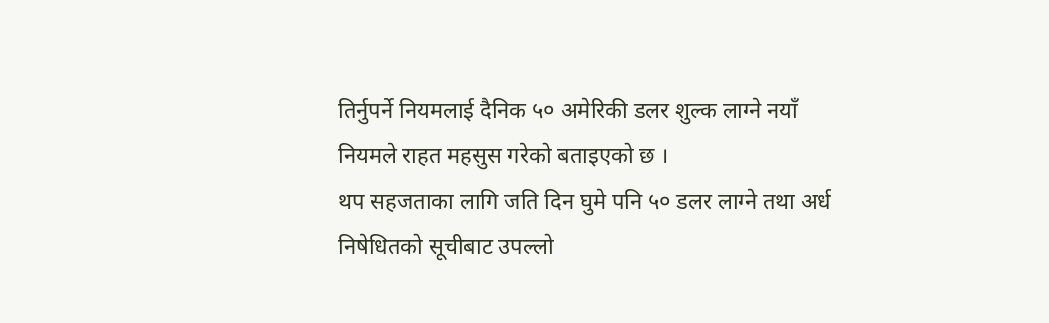तिर्नुपर्ने नियमलाई दैनिक ५० अमेरिकी डलर शुल्क लाग्ने नयाँ नियमले राहत महसुस गरेको बताइएको छ ।
थप सहजताका लागि जति दिन घुमे पनि ५० डलर लाग्ने तथा अर्ध निषेधितको सूचीबाट उपल्लो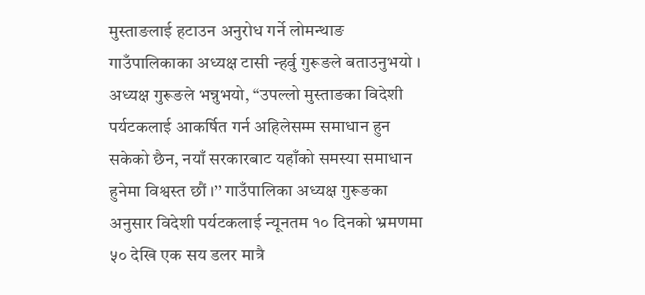मुस्ताङलाई हटाउन अनुरोध गर्ने लोमन्थाङ गाउँपालिकाका अध्यक्ष टासी न्हर्वु गुरूङले बताउनुभयो ।
अध्यक्ष गुरूङले भन्नुभयो, ‘‘उपल्लो मुस्ताङका विदेशी पर्यटकलाई आकर्षित गर्न अहिलेसम्म समाधान हुन सकेको छैन, नयाँ सरकारबाट यहाँको समस्या समाधान हुनेमा विश्वस्त छौं ।’’ गाउँपालिका अध्यक्ष गुरूङका अनुसार विदेशी पर्यटकलाई न्यूनतम १० दिनको भ्रमणमा ५० देखि एक सय डलर मात्रै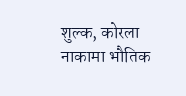शुल्क, कोरला नाकामा भौतिक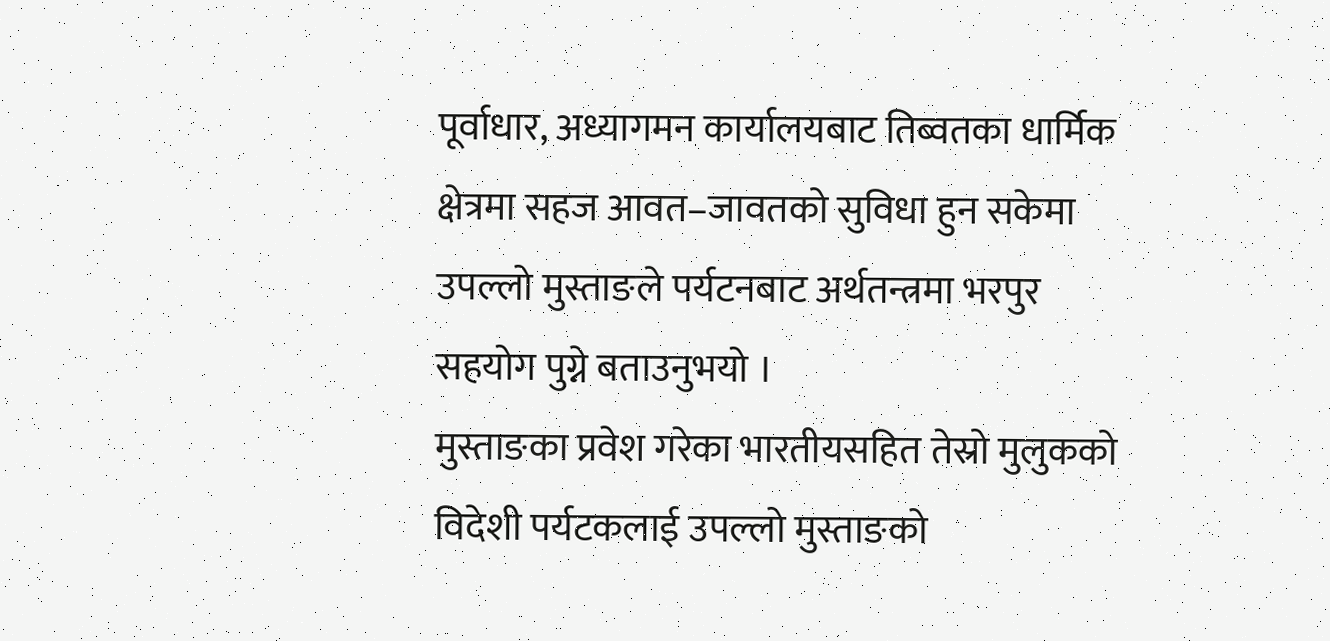पूर्वाधार, अध्यागमन कार्यालयबाट तिब्वतका धार्मिक क्षेत्रमा सहज आवत–जावतको सुविधा हुन सकेमा उपल्लो मुस्ताङले पर्यटनबाट अर्थतन्त्रमा भरपुर सहयोग पुग्ने बताउनुभयो ।
मुस्ताङका प्रवेश गरेका भारतीयसहित तेस्रो मुलुकको विदेशी पर्यटकलाई उपल्लो मुस्ताङको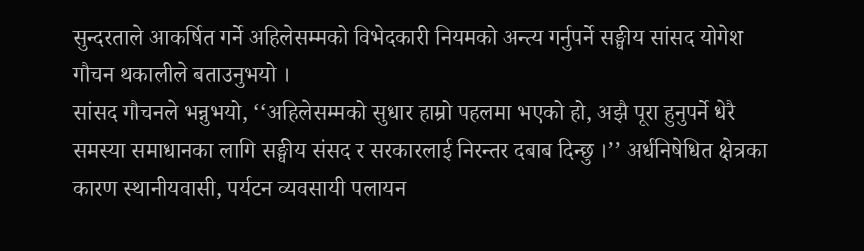सुन्दरताले आकर्षित गर्ने अहिलेसम्मको विभेदकारी नियमको अन्त्य गर्नुपर्ने सङ्घीय सांसद योगेश गौचन थकालीले बताउनुभयो ।
सांसद गौचनले भन्नुभयो, ‘‘अहिलेसम्मको सुधार हाम्रो पहलमा भएको हो, अझै पूरा हुनुपर्ने धेरै समस्या समाधानका लागि सङ्घीय संसद र सरकारलाई निरन्तर दबाब दिन्छु ।’’ अर्धनिषेधित क्षेत्रका कारण स्थानीयवासी, पर्यटन व्यवसायी पलायन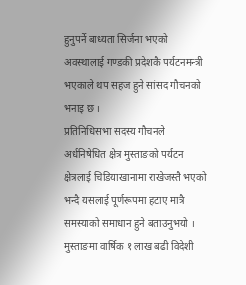हुनुपर्ने बाध्यता सिर्जना भएको अवस्थालाई गण्डकी प्रदेशकै पर्यटनमन्त्री भएकाले थप सहज हुने सांसद गौचनको भनाइ छ ।
प्रतिनिधिसभा सदस्य गौचनले अर्धनिषेधित क्षेत्र मुस्ताङको पर्यटन क्षेत्रलाई चिडियाखानामा राखेजस्तै भएको भन्दै यसलाई पूर्णरूपमा हटाए मात्रै समस्याको समाधान हुने बताउनुभयो ।
मुस्ताङमा वार्षिक १ लाख बढी विदेशी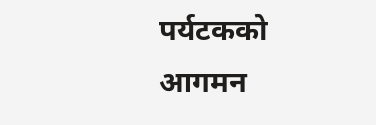पर्यटकको आगमन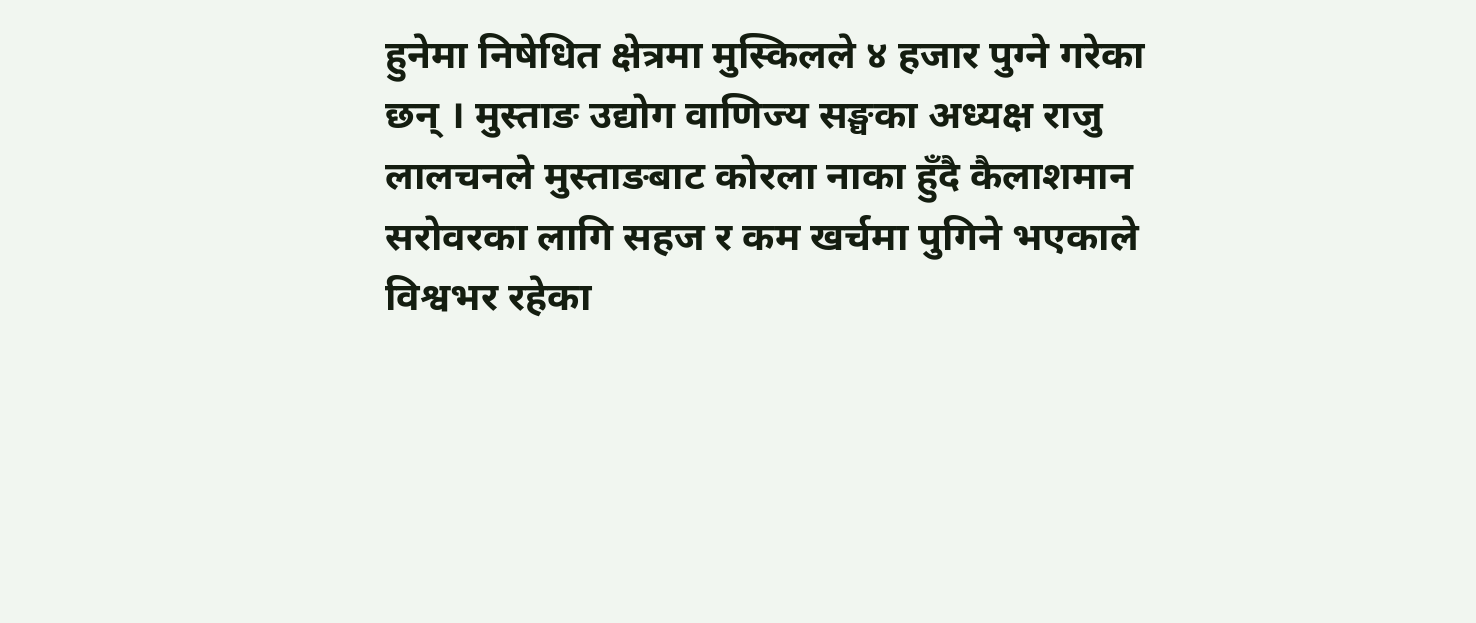हुनेमा निषेधित क्षेत्रमा मुस्किलले ४ हजार पुग्ने गरेका छन् । मुस्ताङ उद्योग वाणिज्य सङ्घका अध्यक्ष राजु लालचनले मुस्ताङबाट कोरला नाका हुँदै कैलाशमान सरोवरका लागि सहज र कम खर्चमा पुगिने भएकाले विश्वभर रहेका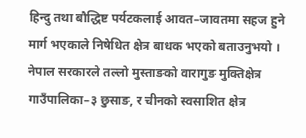हिन्दु तथा बौद्धिष्ट पर्यटकलाई आवत–जावतमा सहज हुने मार्ग भएकाले निषेधित क्षेत्र बाधक भएको बताउनुभयो ।
नेपाल सरकारले तल्लो मुस्ताङको वारागुङ मुक्तिक्षेत्र गाउँपालिका–३ छुसाङ, र चीनको स्वसाशित क्षेत्र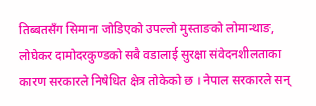तिब्बतसँग सिमाना जोडिएको उपल्लो मुस्ताङको लोमान्थाङ, लोघेकर दामोदरकुण्डको सबै वडालाई सुरक्षा संवेदनशीलताका कारण सरकारले निषेधित क्षेत्र तोकेको छ । नेपाल सरकारले सन्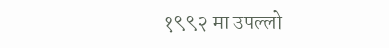१९९२ मा उपल्लो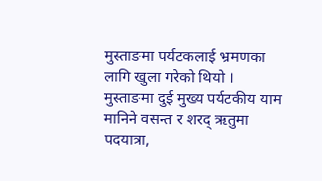मुस्ताङमा पर्यटकलाई भ्रमणका लागि खुला गरेको थियो ।
मुस्ताङमा दुई मुख्य पर्यटकीय याम मानिने वसन्त र शरद् ऋतुमा पदयात्रा,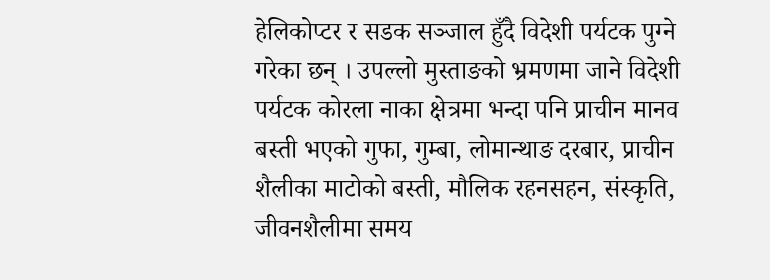हेलिकोप्टर र सडक सञ्जाल हुँदै विदेशी पर्यटक पुग्ने गरेका छन् । उपल्लो मुस्ताङको भ्रमणमा जाने विदेशी पर्यटक कोरला नाका क्षेत्रमा भन्दा पनि प्राचीन मानव बस्ती भएको गुफा, गुम्बा, लोमान्थाङ दरबार, प्राचीन शैलीका माटोको बस्ती, मौलिक रहनसहन, संस्कृति, जीवनशैलीमा समय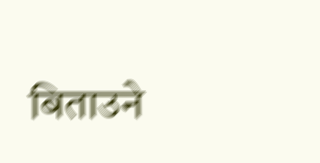बिताउने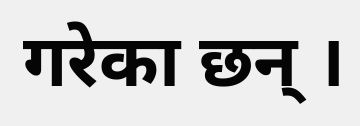गरेका छन् ।